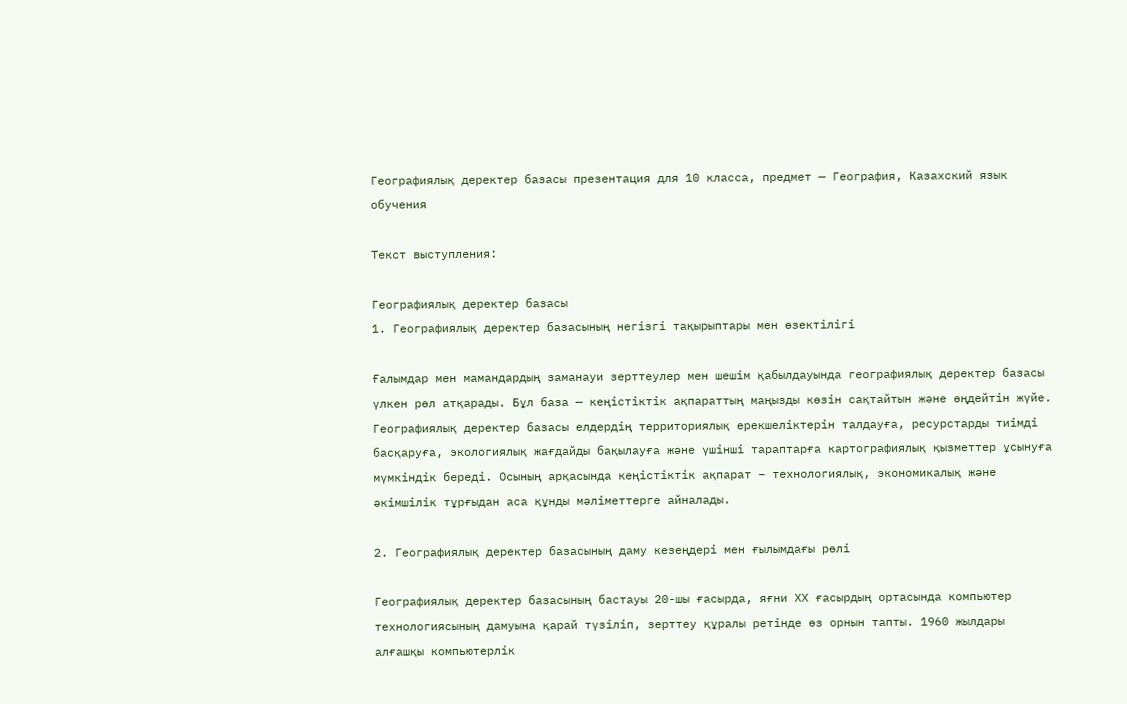Географиялық деректер базасы презентация для 10 класса, предмет — География, Казахский язык обучения

Текст выступления:

Географиялық деректер базасы
1. Географиялық деректер базасының негізгі тақырыптары мен өзектілігі

Ғалымдар мен мамандардың заманауи зерттеулер мен шешім қабылдауында географиялық деректер базасы үлкен рөл атқарады. Бұл база — кеңістіктік ақпараттың маңызды көзін сақтайтын және өңдейтін жүйе. Географиялық деректер базасы елдердің территориялық ерекшеліктерін талдауға, ресурстарды тиімді басқаруға, экологиялық жағдайды бақылауға және үшінші тараптарға картографиялық қызметтер ұсынуға мүмкіндік береді. Осының арқасында кеңістіктік ақпарат – технологиялық, экономикалық және әкімшілік тұрғыдан аса құнды мәліметтерге айналады.

2. Географиялық деректер базасының даму кезеңдері мен ғылымдағы рөлі

Географиялық деректер базасының бастауы 20-шы ғасырда, яғни ХХ ғасырдың ортасында компьютер технологиясының дамуына қарай түзіліп, зерттеу құралы ретінде өз орнын тапты. 1960 жылдары алғашқы компьютерлік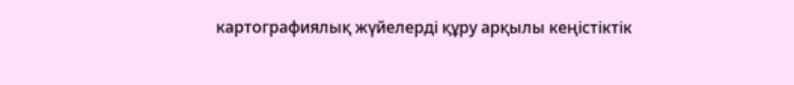картографиялық жүйелерді құру арқылы кеңістіктік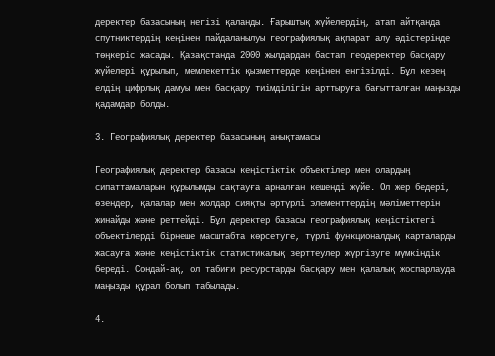деректер базасының негізі қаланды. Ғарыштық жүйелердің, атап айтқанда спутниктердің кеңінен пайдаланылуы географиялық ақпарат алу әдістерінде төңкеріс жасады. Қазақстанда 2000 жылдардан бастап геодеректер басқару жүйелері құрылып, мемлекеттік қызметтерде кеңінен енгізілді. Бұл кезең елдің цифрлық дамуы мен басқару тиімділігін арттыруға бағытталған маңызды қадамдар болды.

3. Географиялық деректер базасының анықтамасы

Географиялық деректер базасы кеңістіктік объектілер мен олардың сипаттамаларын құрылымды сақтауға арналған кешенді жүйе. Ол жер бедері, өзендер, қалалар мен жолдар сияқты әртүрлі элементтердің мәліметтерін жинайды және реттейді. Бұл деректер базасы географиялық кеңістіктегі объектілерді бірнеше масштабта көрсетуге, түрлі функционалдық карталарды жасауға және кеңістіктік статистикалық зерттеулер жүргізуге мүмкіндік береді. Сондай-ақ, ол табиғи ресурстарды басқару мен қалалық жоспарлауда маңызды құрал болып табылады.

4.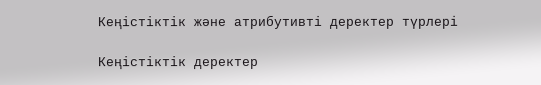Кеңістіктік және атрибутивті деректер түрлері

Кеңістіктік деректер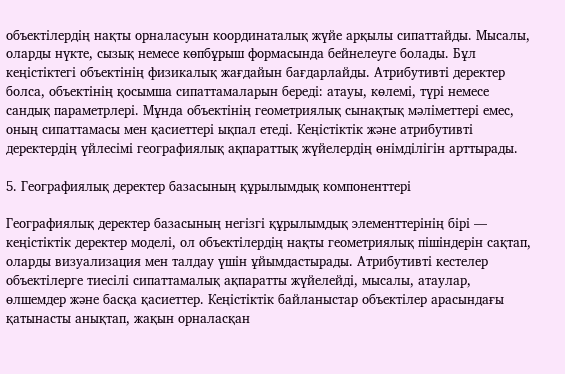объектілердің нақты орналасуын координаталық жүйе арқылы сипаттайды. Мысалы, оларды нүкте, сызық немесе көпбұрыш формасында бейнелеуге болады. Бұл кеңістіктегі объектінің физикалық жағдайын бағдарлайды. Атрибутивті деректер болса, объектінің қосымша сипаттамаларын береді: атауы, көлемі, түрі немесе сандық параметрлері. Мұнда объектінің геометриялық сынақтық мәліметтері емес, оның сипаттамасы мен қасиеттері ықпал етеді. Кеңістіктік және атрибутивті деректердің үйлесімі географиялық ақпараттық жүйелердің өнімділігін арттырады.

5. Географиялық деректер базасының құрылымдық компоненттері

Географиялық деректер базасының негізгі құрылымдық элементтерінің бірі — кеңістіктік деректер моделі, ол объектілердің нақты геометриялық пішіндерін сақтап, оларды визуализация мен талдау үшін ұйымдастырады. Атрибутивті кестелер объектілерге тиесілі сипаттамалық ақпаратты жүйелейді, мысалы, атаулар, өлшемдер және басқа қасиеттер. Кеңістіктік байланыстар объектілер арасындағы қатынасты анықтап, жақын орналасқан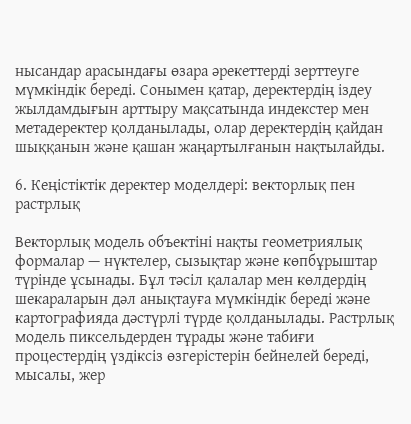нысандар арасындағы өзара әрекеттерді зерттеуге мүмкіндік береді. Сонымен қатар, деректердің іздеу жылдамдығын арттыру мақсатында индекстер мен метадеректер қолданылады, олар деректердің қайдан шыққанын және қашан жаңартылғанын нақтылайды.

6. Кеңістіктік деректер моделдері: векторлық пен растрлық

Векторлық модель объектіні нақты геометриялық формалар — нүктелер, сызықтар және көпбұрыштар түрінде ұсынады. Бұл тәсіл қалалар мен көлдердің шекараларын дәл анықтауға мүмкіндік береді және картографияда дәстүрлі түрде қолданылады. Растрлық модель пиксельдерден тұрады және табиғи процестердің үздіксіз өзгерістерін бейнелей береді, мысалы, жер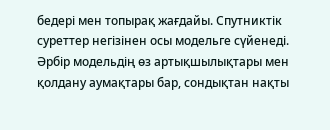бедері мен топырақ жағдайы. Спутниктік суреттер негізінен осы модельге сүйенеді. Әрбір модельдің өз артықшылықтары мен қолдану аумақтары бар, сондықтан нақты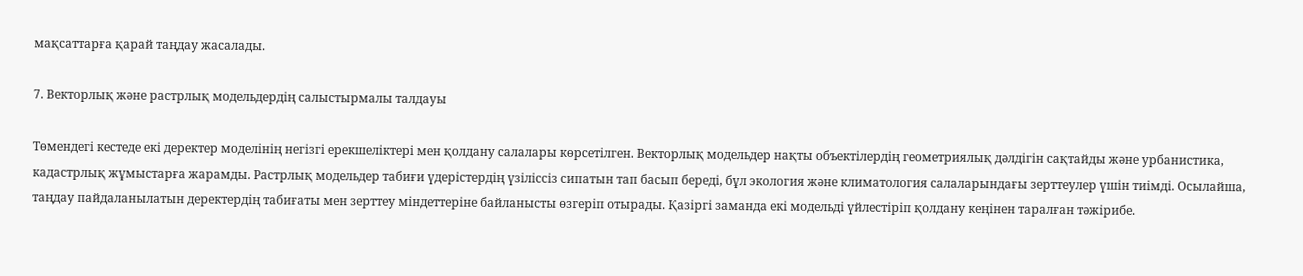мақсаттарға қарай таңдау жасалады.

7. Векторлық және растрлық модельдердің салыстырмалы талдауы

Төмендегі кестеде екі деректер моделінің негізгі ерекшеліктері мен қолдану салалары көрсетілген. Векторлық модельдер нақты объектілердің геометриялық дәлдігін сақтайды және урбанистика, кадастрлық жұмыстарға жарамды. Растрлық модельдер табиғи үдерістердің үзіліссіз сипатын тап басып береді, бұл экология және климатология салаларындағы зерттеулер үшін тиімді. Осылайша, таңдау пайдаланылатын деректердің табиғаты мен зерттеу міндеттеріне байланысты өзгеріп отырады. Қазіргі заманда екі модельді үйлестіріп қолдану кеңінен таралған тәжірибе.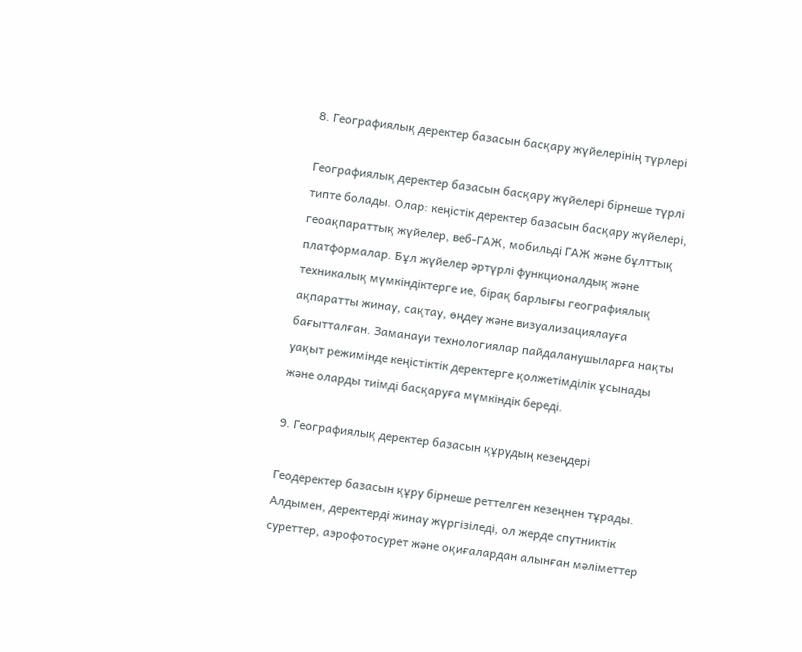8. Географиялық деректер базасын басқару жүйелерінің түрлері

Географиялық деректер базасын басқару жүйелері бірнеше түрлі типте болады. Олар: кеңістік деректер базасын басқару жүйелері, геоақпараттық жүйелер, веб-ГАЖ, мобильді ГАЖ және бұлттық платформалар. Бұл жүйелер әртүрлі функционалдық және техникалық мүмкіндіктерге ие, бірақ барлығы географиялық ақпаратты жинау, сақтау, өңдеу және визуализациялауға бағытталған. Заманауи технологиялар пайдаланушыларға нақты уақыт режимінде кеңістіктік деректерге қолжетімділік ұсынады және оларды тиімді басқаруға мүмкіндік береді.

9. Географиялық деректер базасын құрудың кезеңдері

Геодеректер базасын құру бірнеше реттелген кезеңнен тұрады. Алдымен, деректерді жинау жүргізіледі, ол жерде спутниктік суреттер, аэрофотосурет және оқиғалардан алынған мәліметтер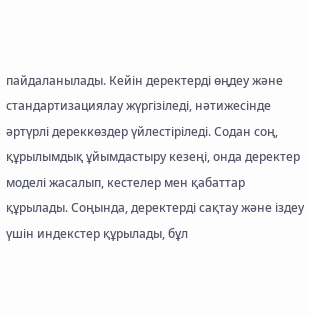пайдаланылады. Кейін деректерді өңдеу және стандартизациялау жүргізіледі, нәтижесінде әртүрлі дереккөздер үйлестіріледі. Содан соң, құрылымдық ұйымдастыру кезеңі, онда деректер моделі жасалып, кестелер мен қабаттар құрылады. Соңында, деректерді сақтау және іздеу үшін индекстер құрылады, бұл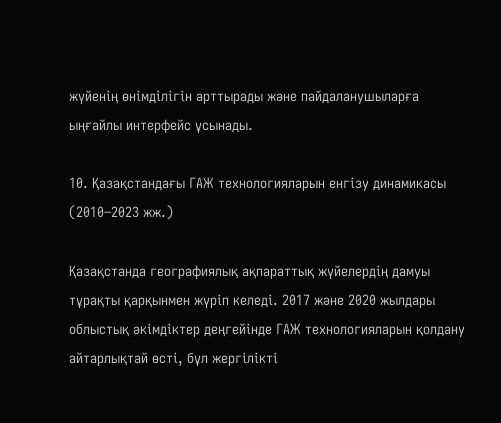жүйенің өнімділігін арттырады және пайдаланушыларға ыңғайлы интерфейс ұсынады.

10. Қазақстандағы ГАЖ технологияларын енгізу динамикасы (2010–2023 жж.)

Қазақстанда географиялық ақпараттық жүйелердің дамуы тұрақты қарқынмен жүріп келеді. 2017 және 2020 жылдары облыстық әкімдіктер деңгейінде ГАЖ технологияларын қолдану айтарлықтай өсті, бұл жергілікті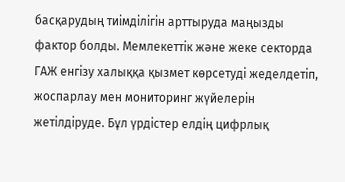басқарудың тиімділігін арттыруда маңызды фактор болды. Мемлекеттік және жеке секторда ГАЖ енгізу халыққа қызмет көрсетуді жеделдетіп, жоспарлау мен мониторинг жүйелерін жетілдіруде. Бұл үрдістер елдің цифрлық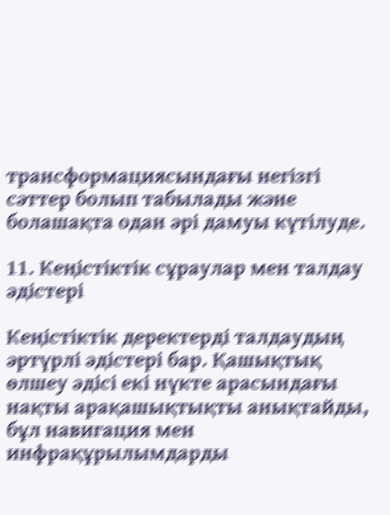трансформациясындағы негізгі сәттер болып табылады және болашақта одан әрі дамуы күтілуде.

11. Кеңістіктік сұраулар мен талдау әдістері

Кеңістіктік деректерді талдаудың әртүрлі әдістері бар. Қашықтық өлшеу әдісі екі нүкте арасындағы нақты арақашықтықты анықтайды, бұл навигация мен инфрақұрылымдарды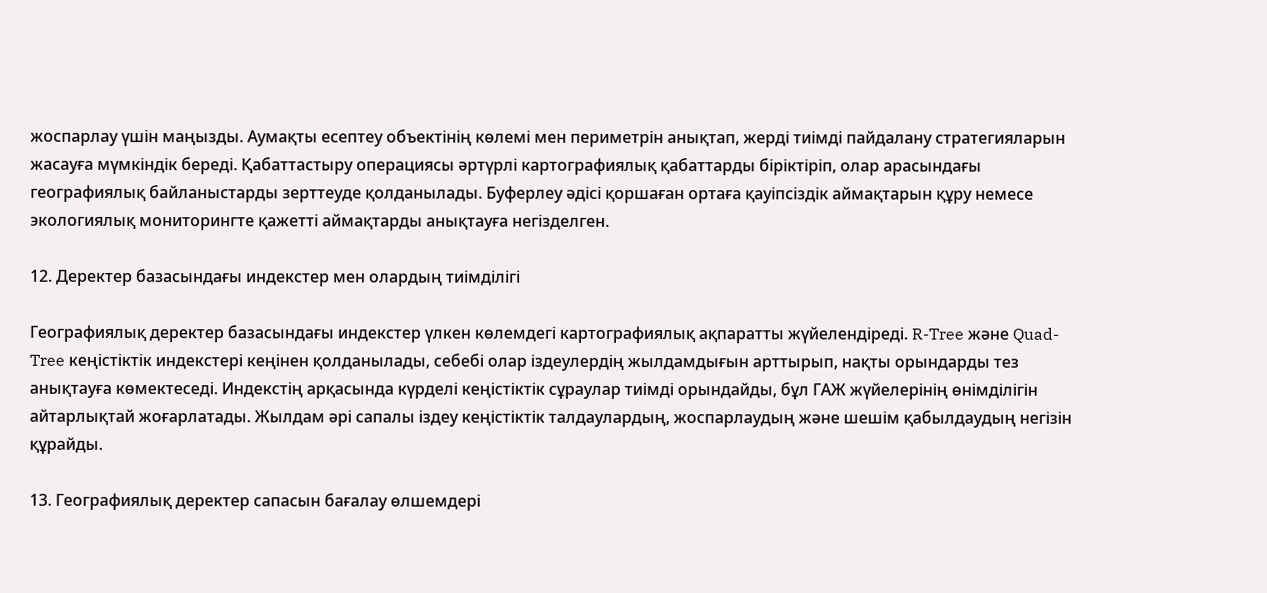жоспарлау үшін маңызды. Аумақты есептеу объектінің көлемі мен периметрін анықтап, жерді тиімді пайдалану стратегияларын жасауға мүмкіндік береді. Қабаттастыру операциясы әртүрлі картографиялық қабаттарды біріктіріп, олар арасындағы географиялық байланыстарды зерттеуде қолданылады. Буферлеу әдісі қоршаған ортаға қауіпсіздік аймақтарын құру немесе экологиялық мониторингте қажетті аймақтарды анықтауға негізделген.

12. Деректер базасындағы индекстер мен олардың тиімділігі

Географиялық деректер базасындағы индекстер үлкен көлемдегі картографиялық ақпаратты жүйелендіреді. R-Tree және Quad-Tree кеңістіктік индекстері кеңінен қолданылады, себебі олар іздеулердің жылдамдығын арттырып, нақты орындарды тез анықтауға көмектеседі. Индекстің арқасында күрделі кеңістіктік сұраулар тиімді орындайды, бұл ГАЖ жүйелерінің өнімділігін айтарлықтай жоғарлатады. Жылдам әрі сапалы іздеу кеңістіктік талдаулардың, жоспарлаудың және шешім қабылдаудың негізін құрайды.

13. Географиялық деректер сапасын бағалау өлшемдері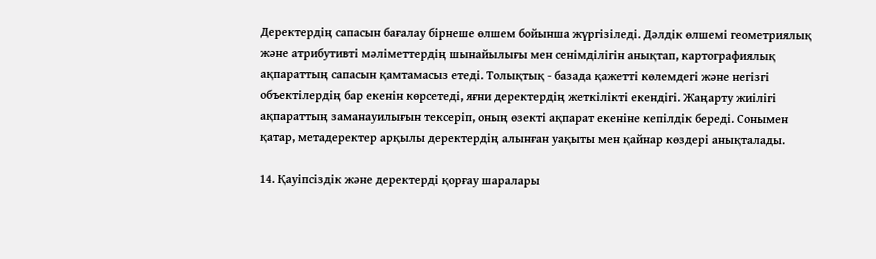Деректердің сапасын бағалау бірнеше өлшем бойынша жүргізіледі. Дәлдік өлшемі геометриялық және атрибутивті мәліметтердің шынайылығы мен сенімділігін анықтап, картографиялық ақпараттың сапасын қамтамасыз етеді. Толықтық - базада қажетті көлемдегі және негізгі объектілердің бар екенін көрсетеді, яғни деректердің жеткілікті екендігі. Жаңарту жиілігі ақпараттың заманауилығын тексеріп, оның өзекті ақпарат екеніне кепілдік береді. Сонымен қатар, метадеректер арқылы деректердің алынған уақыты мен қайнар көздері анықталады.

14. Қауіпсіздік және деректерді қорғау шаралары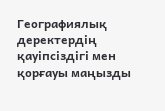Географиялық деректердің қауіпсіздігі мен қорғауы маңызды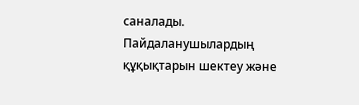саналады. Пайдаланушылардың құқықтарын шектеу және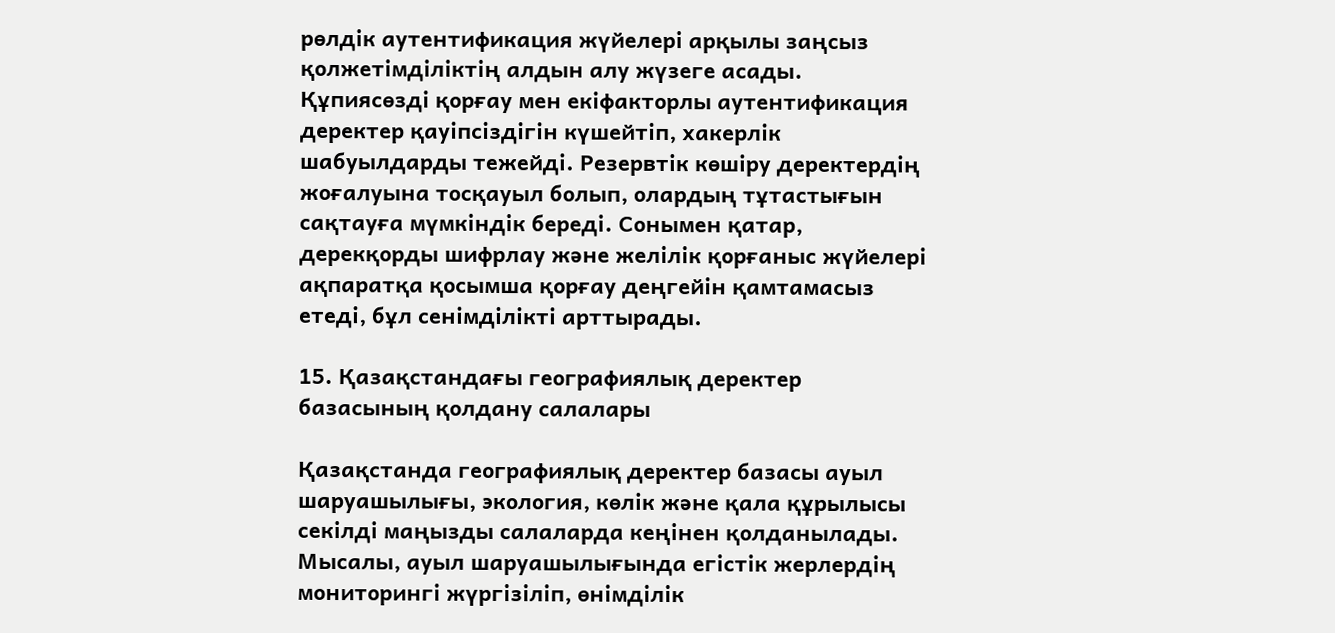рөлдік аутентификация жүйелері арқылы заңсыз қолжетімділіктің алдын алу жүзеге асады. Құпиясөзді қорғау мен екіфакторлы аутентификация деректер қауіпсіздігін күшейтіп, хакерлік шабуылдарды тежейді. Резервтік көшіру деректердің жоғалуына тосқауыл болып, олардың тұтастығын сақтауға мүмкіндік береді. Сонымен қатар, дерекқорды шифрлау және желілік қорғаныс жүйелері ақпаратқа қосымша қорғау деңгейін қамтамасыз етеді, бұл сенімділікті арттырады.

15. Қазақстандағы географиялық деректер базасының қолдану салалары

Қазақстанда географиялық деректер базасы ауыл шаруашылығы, экология, көлік және қала құрылысы секілді маңызды салаларда кеңінен қолданылады. Мысалы, ауыл шаруашылығында егістік жерлердің мониторингі жүргізіліп, өнімділік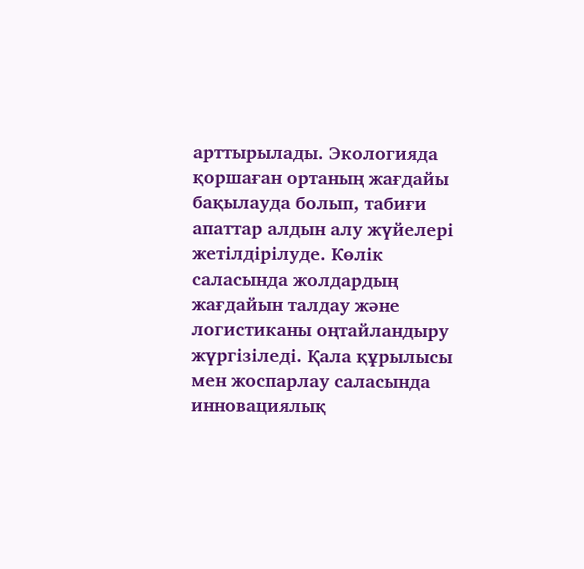арттырылады. Экологияда қоршаған ортаның жағдайы бақылауда болып, табиғи апаттар алдын алу жүйелері жетілдірілуде. Көлік саласында жолдардың жағдайын талдау және логистиканы оңтайландыру жүргізіледі. Қала құрылысы мен жоспарлау саласында инновациялық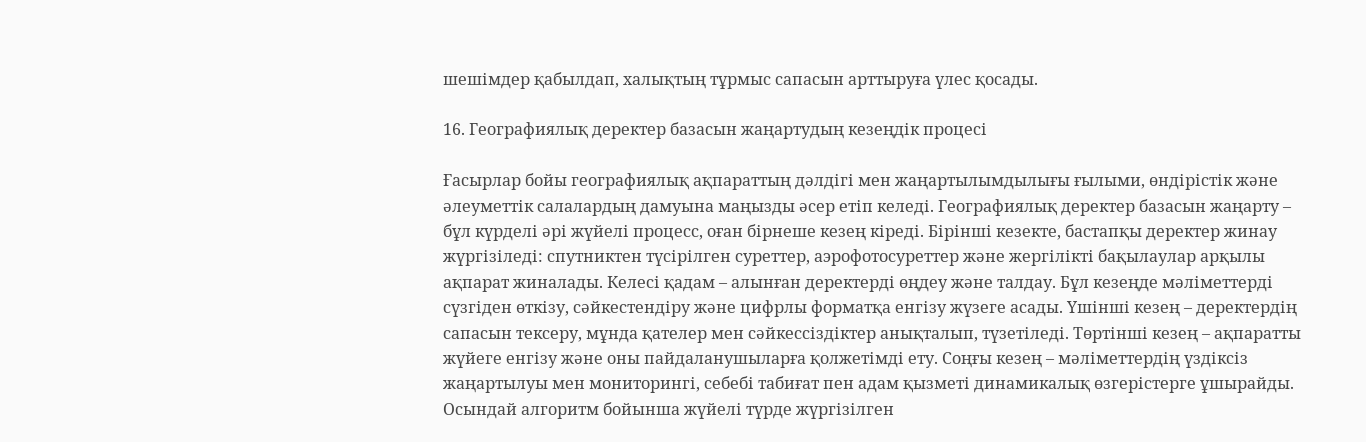шешімдер қабылдап, халықтың тұрмыс сапасын арттыруға үлес қосады.

16. Географиялық деректер базасын жаңартудың кезеңдік процесі

Ғасырлар бойы географиялық ақпараттың дәлдігі мен жаңартылымдылығы ғылыми, өндірістік және әлеуметтік салалардың дамуына маңызды әсер етіп келеді. Географиялық деректер базасын жаңарту – бұл күрделі әрі жүйелі процесс, оған бірнеше кезең кіреді. Бірінші кезекте, бастапқы деректер жинау жүргізіледі: спутниктен түсірілген суреттер, аэрофотосуреттер және жергілікті бақылаулар арқылы ақпарат жиналады. Келесі қадам – алынған деректерді өңдеу және талдау. Бұл кезеңде мәліметтерді сүзгіден өткізу, сәйкестендіру және цифрлы форматқа енгізу жүзеге асады. Үшінші кезең – деректердің сапасын тексеру, мұнда қателер мен сәйкессіздіктер анықталып, түзетіледі. Төртінші кезең – ақпаратты жүйеге енгізу және оны пайдаланушыларға қолжетімді ету. Соңғы кезең – мәліметтердің үздіксіз жаңартылуы мен мониторингі, себебі табиғат пен адам қызметі динамикалық өзгерістерге ұшырайды. Осындай алгоритм бойынша жүйелі түрде жүргізілген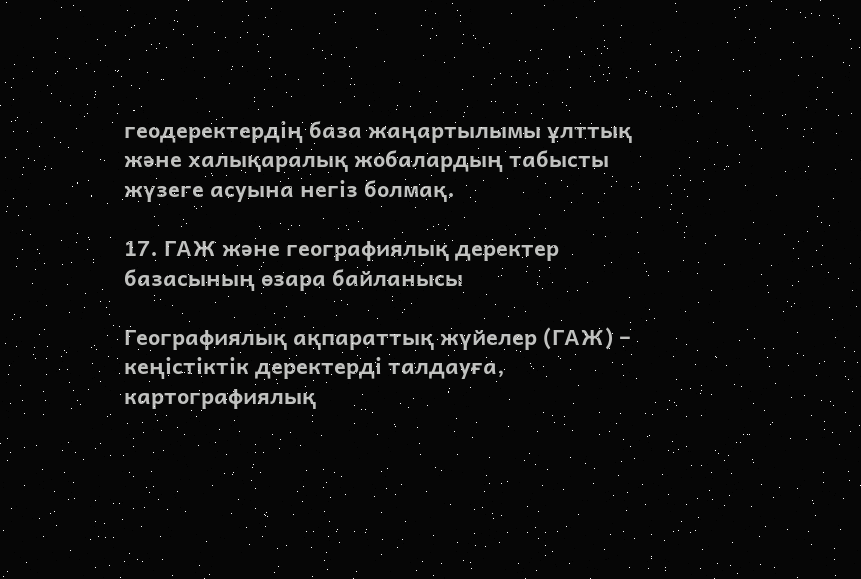геодеректердің база жаңартылымы ұлттық және халықаралық жобалардың табысты жүзеге асуына негіз болмақ.

17. ГАЖ және географиялық деректер базасының өзара байланысы

Географиялық ақпараттық жүйелер (ГАЖ) – кеңістіктік деректерді талдауға, картографиялық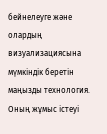бейнелеуге және олардың визуализациясына мүмкіндік беретін маңызды технология. Оның жұмыс істеуі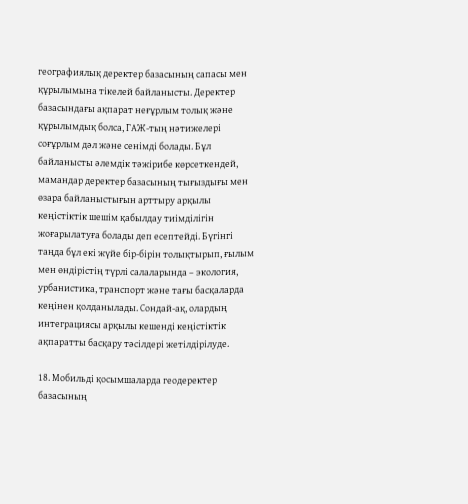географиялық деректер базасының сапасы мен құрылымына тікелей байланысты. Деректер базасындағы ақпарат неғұрлым толық және құрылымдық болса, ГАЖ-тың нәтижелері соғұрлым дәл және сенімді болады. Бұл байланысты әлемдік тәжірибе көрсеткендей, мамандар деректер базасының тығыздығы мен өзара байланыстығын арттыру арқылы кеңістіктік шешім қабылдау тиімділігін жоғарылатуға болады деп есептейді. Бүгінгі таңда бұл екі жүйе бір-бірін толықтырып, ғылым мен өндірістің түрлі салаларында – экология, урбанистика, транспорт және тағы басқаларда кеңінен қолданылады. Сондай-ақ, олардың интеграциясы арқылы кешенді кеңістіктік ақпаратты басқару тәсілдері жетілдірілуде.

18. Мобильді қосымшаларда геодеректер базасының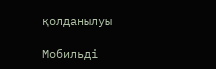қолданылуы

Мобильді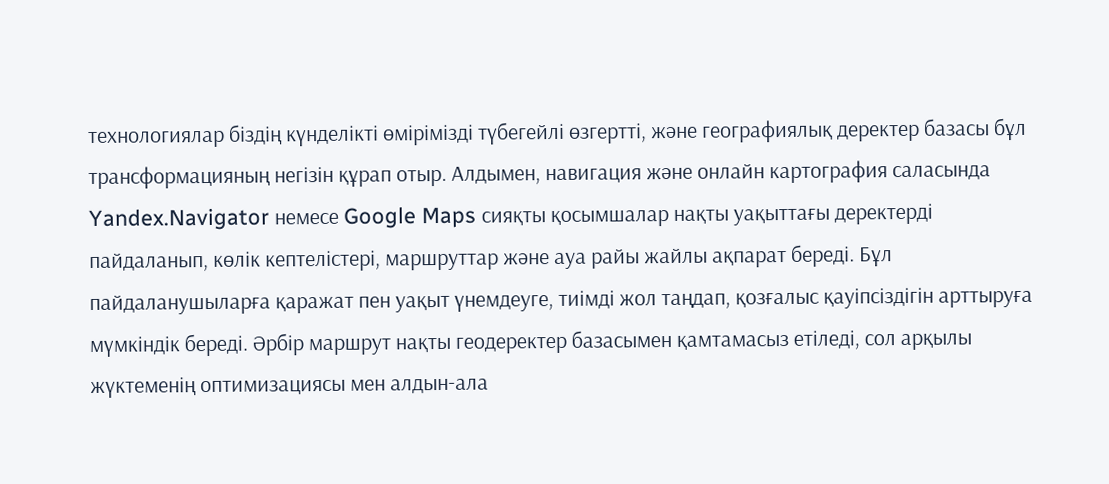технологиялар біздің күнделікті өмірімізді түбегейлі өзгертті, және географиялық деректер базасы бұл трансформацияның негізін құрап отыр. Алдымен, навигация және онлайн картография саласында Yandex.Navigator немесе Google Maps сияқты қосымшалар нақты уақыттағы деректерді пайдаланып, көлік кептелістері, маршруттар және ауа райы жайлы ақпарат береді. Бұл пайдаланушыларға қаражат пен уақыт үнемдеуге, тиімді жол таңдап, қозғалыс қауіпсіздігін арттыруға мүмкіндік береді. Әрбір маршрут нақты геодеректер базасымен қамтамасыз етіледі, сол арқылы жүктеменің оптимизациясы мен алдын-ала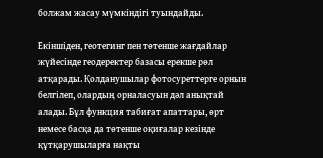болжам жасау мүмкіндігі туындайды.

Екіншіден, геотегинг пен төтенше жағдайлар жүйесінде геодеректер базасы ерекше рөл атқарады. Қолданушылар фотосуреттерге орнын белгілеп, олардың орналасуын дәл анықтай алады. Бұл функция табиғат апаттары, өрт немесе басқа да төтенше оқиғалар кезінде құтқарушыларға нақты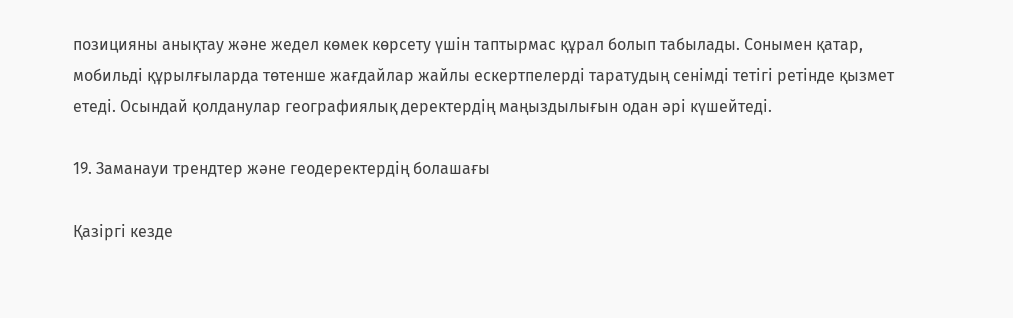позицияны анықтау және жедел көмек көрсету үшін таптырмас құрал болып табылады. Сонымен қатар, мобильді құрылғыларда төтенше жағдайлар жайлы ескертпелерді таратудың сенімді тетігі ретінде қызмет етеді. Осындай қолданулар географиялық деректердің маңыздылығын одан әрі күшейтеді.

19. Заманауи трендтер және геодеректердің болашағы

Қазіргі кезде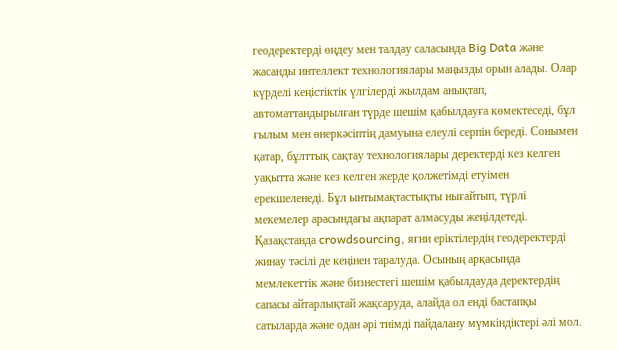геодеректерді өңдеу мен талдау саласында Big Data және жасанды интеллект технологиялары маңызды орын алады. Олар күрделі кеңістіктік үлгілерді жылдам анықтап, автоматтандырылған түрде шешім қабылдауға көмектеседі, бұл ғылым мен өнеркәсіптің дамуына елеулі серпін береді. Сонымен қатар, бұлттық сақтау технологиялары деректерді кез келген уақытта және кез келген жерде қолжетімді етуімен ерекшеленеді. Бұл ынтымақтастықты нығайтып, түрлі мекемелер арасындағы ақпарат алмасуды жеңілдетеді. Қазақстанда crowdsourcing, яғни еріктілердің геодеректерді жинау тәсілі де кеңінен таралуда. Осының арқасында мемлекеттік және бизнестегі шешім қабылдауда деректердің сапасы айтарлықтай жақсаруда, алайда ол енді бастапқы сатыларда және одан әрі тиімді пайдалану мүмкіндіктері әлі мол.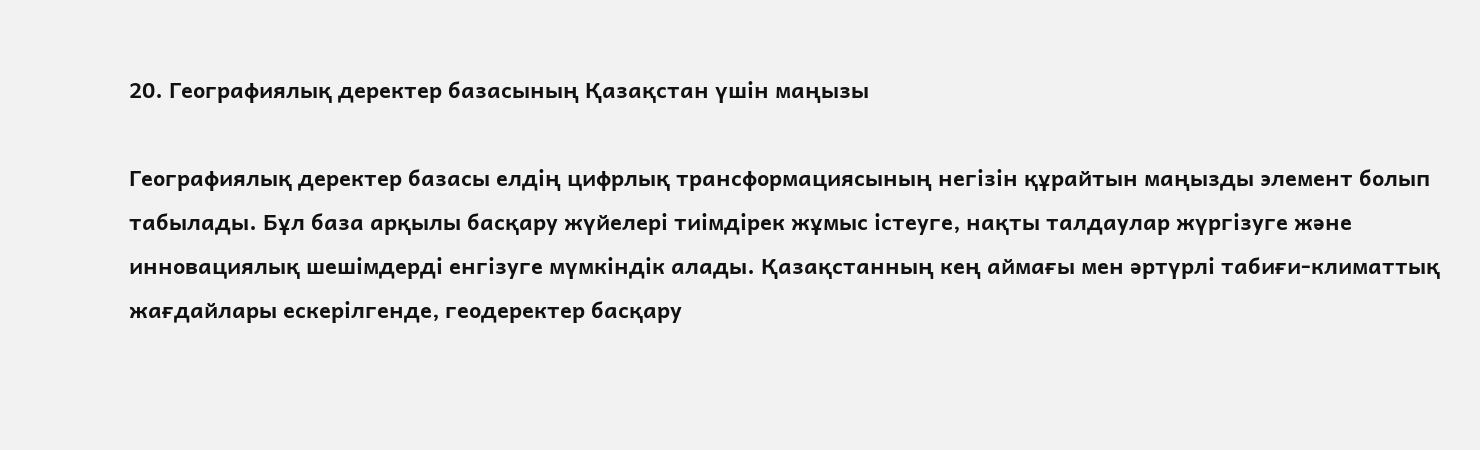20. Географиялық деректер базасының Қазақстан үшін маңызы

Географиялық деректер базасы елдің цифрлық трансформациясының негізін құрайтын маңызды элемент болып табылады. Бұл база арқылы басқару жүйелері тиімдірек жұмыс істеуге, нақты талдаулар жүргізуге және инновациялық шешімдерді енгізуге мүмкіндік алады. Қазақстанның кең аймағы мен әртүрлі табиғи-климаттық жағдайлары ескерілгенде, геодеректер басқару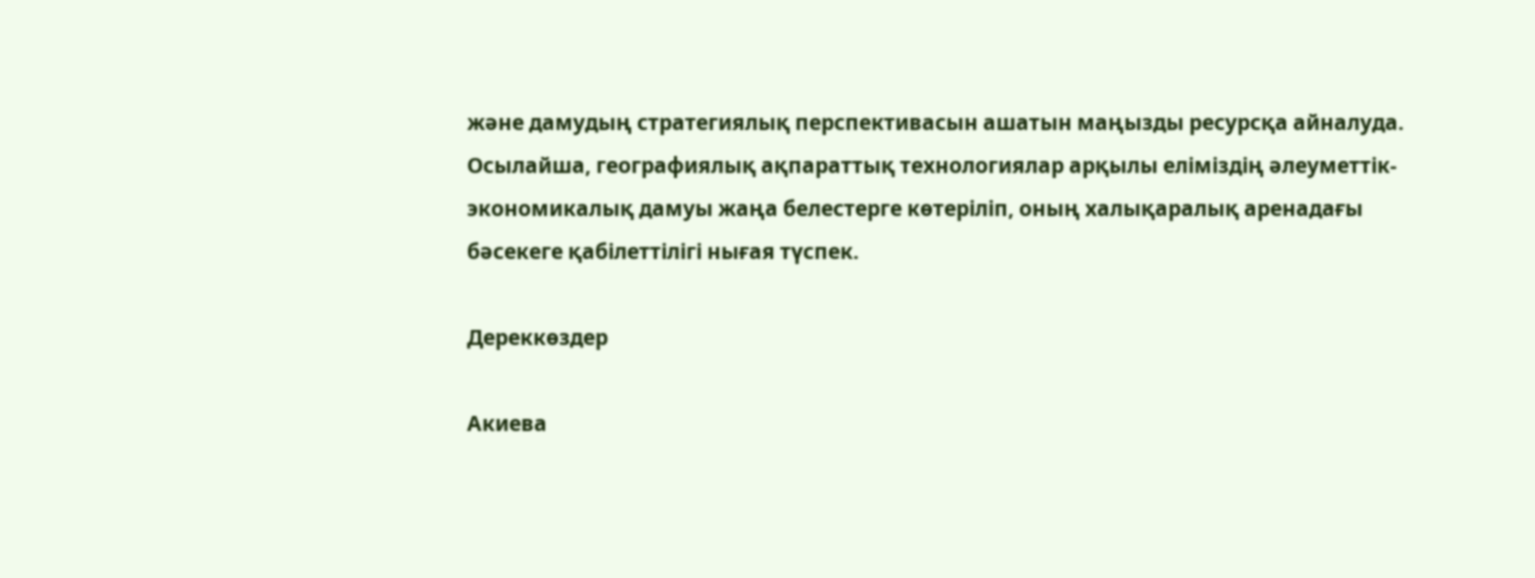және дамудың стратегиялық перспективасын ашатын маңызды ресурсқа айналуда. Осылайша, географиялық ақпараттық технологиялар арқылы еліміздің әлеуметтік-экономикалық дамуы жаңа белестерге көтеріліп, оның халықаралық аренадағы бәсекеге қабілеттілігі нығая түспек.

Дереккөздер

Акиева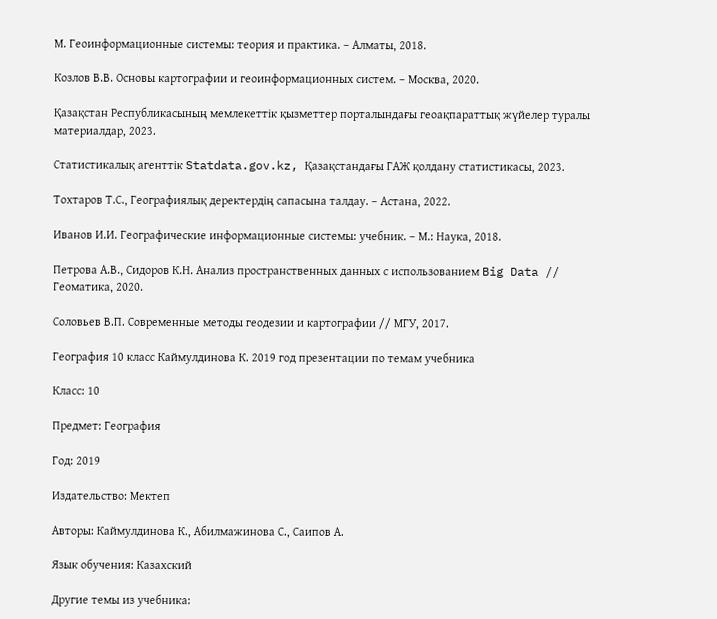М. Геоинформационные системы: теория и практика. – Алматы, 2018.

Козлов В.В. Основы картографии и геоинформационных систем. – Москва, 2020.

Қазақстан Республикасының мемлекеттік қызметтер порталындағы геоақпараттық жүйелер туралы материалдар, 2023.

Статистикалық агенттік Statdata.gov.kz, Қазақстандағы ГАЖ қолдану статистикасы, 2023.

Тохтаров Т.С., Географиялық деректердің сапасына талдау. – Астана, 2022.

Иванов И.И. Географические информационные системы: учебник. – М.: Наука, 2018.

Петрова А.В., Сидоров К.Н. Анализ пространственных данных с использованием Big Data // Геоматика, 2020.

Соловьев В.П. Современные методы геодезии и картографии // МГУ, 2017.

География 10 класс Каймулдинова К. 2019 год презентации по темам учебника

Класс: 10

Предмет: География

Год: 2019

Издательство: Мектеп

Авторы: Каймулдинова К., Абилмажинова С., Саипов А.

Язык обучения: Казахский

Другие темы из учебника: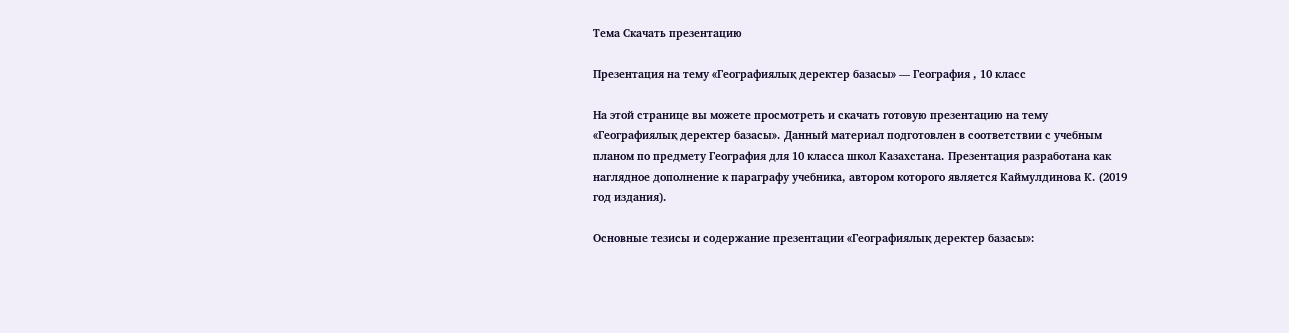Тема Скачать презентацию

Презентация на тему «Географиялық деректер базасы» — География , 10 класс

На этой странице вы можете просмотреть и скачать готовую презентацию на тему «Географиялық деректер базасы». Данный материал подготовлен в соответствии с учебным планом по предмету География для 10 класса школ Казахстана. Презентация разработана как наглядное дополнение к параграфу учебника, автором которого является Каймулдинова К. (2019 год издания).

Основные тезисы и содержание презентации «Географиялық деректер базасы»: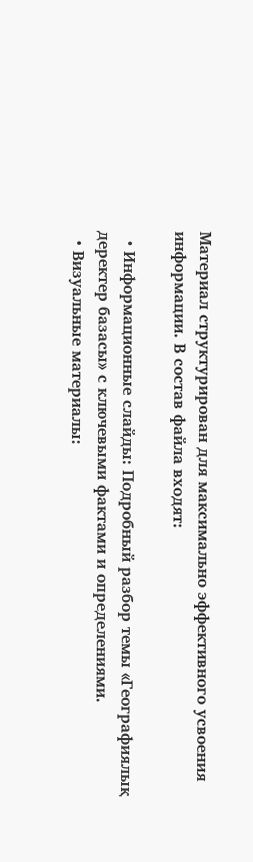Материал структурирован для максимально эффективного усвоения информации. В состав файла входят:

  • Информационные слайды: Подробный разбор темы «Географиялық деректер базасы» с ключевыми фактами и определениями.
  • Визуальные материалы: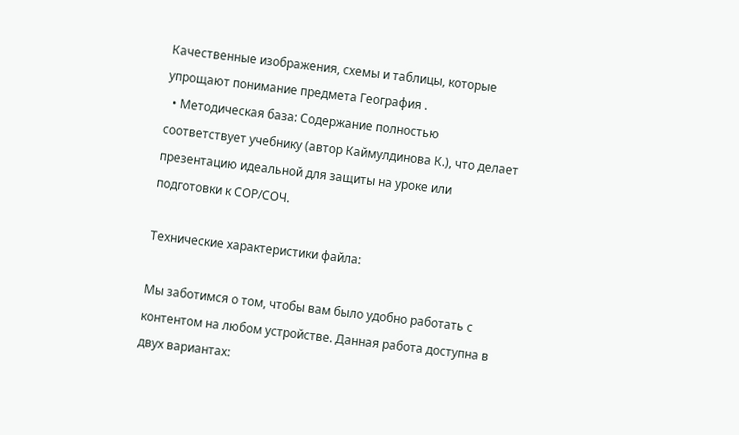Качественные изображения, схемы и таблицы, которые упрощают понимание предмета География .
  • Методическая база: Содержание полностью соответствует учебнику (автор Каймулдинова К.), что делает презентацию идеальной для защиты на уроке или подготовки к СОР/СОЧ.

Технические характеристики файла:

Мы заботимся о том, чтобы вам было удобно работать с контентом на любом устройстве. Данная работа доступна в двух вариантах: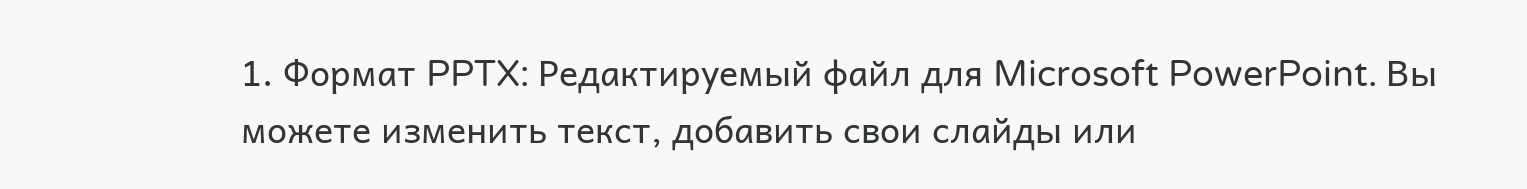1. Формат PPTX: Редактируемый файл для Microsoft PowerPoint. Вы можете изменить текст, добавить свои слайды или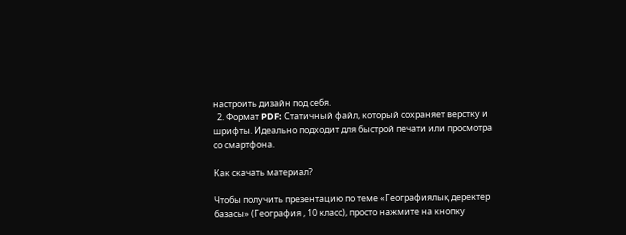настроить дизайн под себя.
  2. Формат PDF: Статичный файл, который сохраняет верстку и шрифты. Идеально подходит для быстрой печати или просмотра со смартфона.

Как скачать материал?

Чтобы получить презентацию по теме «Географиялық деректер базасы» (География , 10 класс), просто нажмите на кнопку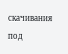скачивания под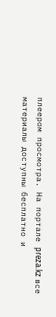плеером просмотра. На портале preza.kz все материалы доступны бесплатно и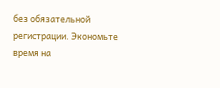без обязательной регистрации. Экономьте время на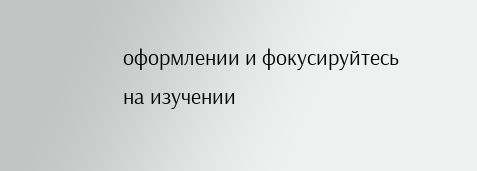оформлении и фокусируйтесь на изучении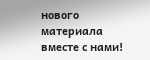нового материала вместе с нами!